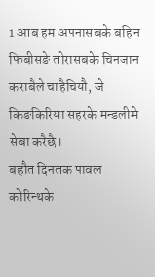1 आब हम अपनासबके बहिन फिबीसङे तोरासबके चिनजान कराबैले चाहैचियौ, जे किङकिरिया सहरके मन्डलीमे सेबा करैछै।
बहौत दिनतक पावल कोरिन्थके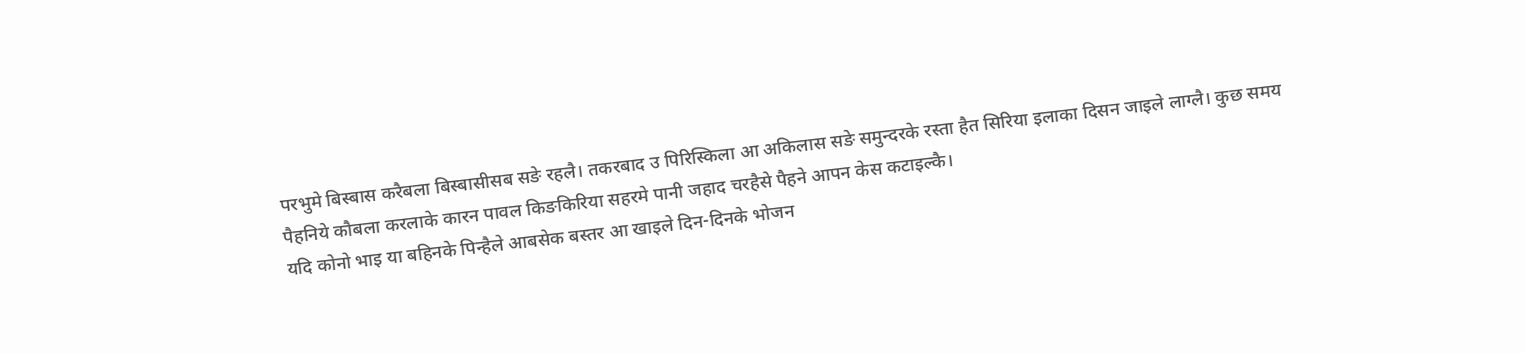परभुमे बिस्बास करैबला बिस्बासीसब सङे रहलै। तकरबाद उ पिरिस्किला आ अकिलास सङे समुन्दरके रस्ता हैत सिरिया इलाका दिसन जाइले लाग्लै। कुछ समय पैहनिये कौबला करलाके कारन पावल किङकिरिया सहरमे पानी जहाद चरहैसे पैहने आपन केस कटाइल्कै।
यदि कोनो भाइ या बहिनके पिन्हैले आबसेक बस्तर आ खाइले दिन-दिनके भोजन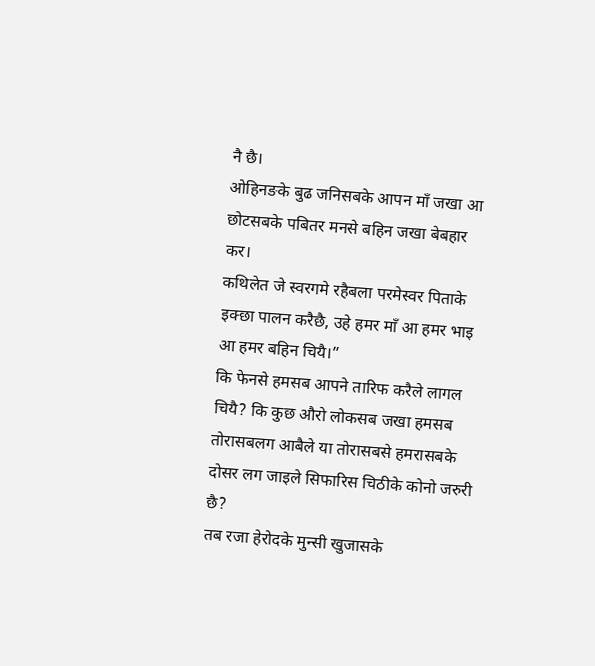नै छै।
ओहिनङके बुढ जनिसबके आपन माँ जखा आ छोटसबके पबितर मनसे बहिन जखा बेबहार कर।
कथिलेत जे स्वरगमे रहैबला परमेस्वर पिताके इक्छा पालन करैछै, उहे हमर माँ आ हमर भाइ आ हमर बहिन चियै।”
कि फेनसे हमसब आपने तारिफ करैले लागल चियै? कि कुछ औरो लोकसब जखा हमसब तोरासबलग आबैले या तोरासबसे हमरासबके दोसर लग जाइले सिफारिस चिठीके कोनो जरुरी छै?
तब रजा हेरोदके मुन्सी खुजासके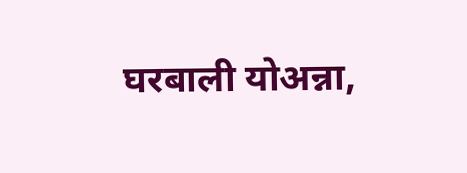घरबाली योअन्ना,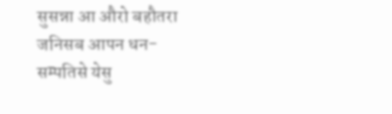सुसन्ना आ औरो बहौतरा जनिसब आपन धन-सम्पतिसे येसु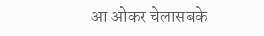आ ओकर चेलासबके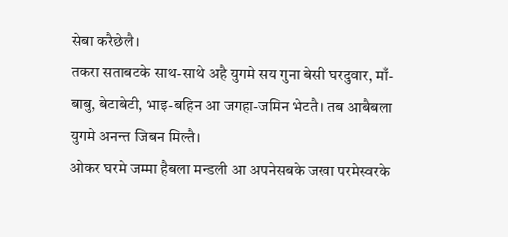सेबा करैछेलै।
तकरा सताबटके साथ-साथे अहै युगमे सय गुना बेसी घरदुवार, माँ-बाबु, बेटाबेटी, भाइ-बहिन आ जगहा-जमिन भेटतै। तब आबैबला युगमे अनन्त जिबन मिल्तै।
ओकर घरमे जम्मा हैबला मन्डली आ अपनेसबके जखा परमेस्वरके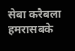सेबा करैबला हमरासबके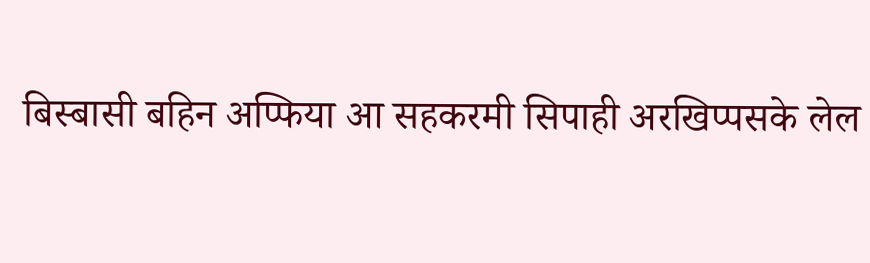बिस्बासी बहिन अप्फिया आ सहकरमी सिपाही अरखिप्पसके लेल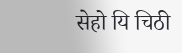सेहो यि चिठी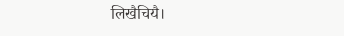लिखैचियै।